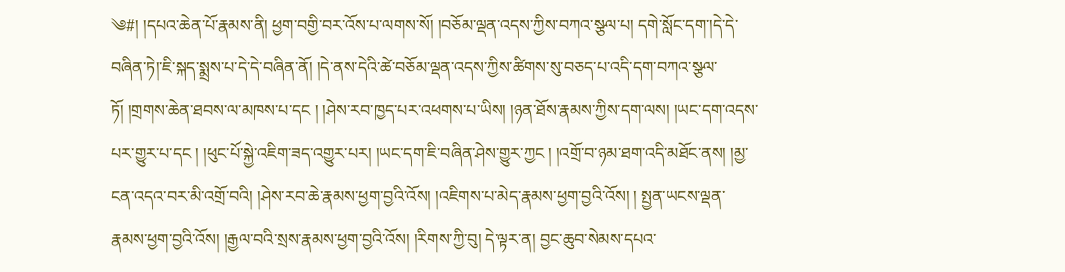༄#། །དཔའ་ཆེན་པོ་རྣམས་ནི། ཕྱག་བགྱི་བར་འོས་པ་ལགས་སོ། །བཅོམ་ལྡན་འདས་ཀྱིས་བཀའ་སྩལ་པ། དགེ་སློང་དག་།དེ་དེ་བཞིན་ཏེ།་ཇི་སྐད་སྨྲས་པ་དེ་དེ་བཞིན་ནོ། །དེ་ནས་དེའི་ཚེ་བཅོམ་ལྡན་འདས་ཀྱིས་ཚིགས་སུ་བཅད་པ་འདི་དག་བཀའ་སྩལ་ཏོ། །གྲགས་ཆེན་ཐབས་ལ་མཁས་པ་དང ། །ཤེས་རབ་ཁྱད་པར་འཕགས་པ་ཡིས། །ཉན་ཐོས་རྣམས་ཀྱིས་དག་ལས། །ཡང་དག་འདས་པར་གྱུར་པ་དང ། །ཕུང་པོ་སྐྱེ་འཇིག་ཟད་འགྱུར་པར། །ཡང་དག་ཇི་བཞིན་ཤེས་གྱུར་ཀྱང ། །འགྲོ་བ་ཉམ་ཐག་འདི་མཐོང་ནས། །མྱ་ངན་འདའ་བར་མི་འགྲོ་བའི། །ཤེས་རབ་ཆེ་རྣམས་ཕྱག་བྱའི་འོས། །འཇིགས་པ་མེད་རྣམས་ཕྱག་བྱའི་འོས། ། སྤྱན་ཡངས་ལྡན་རྣམས་ཕྱག་བྱའི་འོས། །རྒྱལ་བའི་སྲས་རྣམས་ཕྱག་བྱའི་འོས། །རིགས་ཀྱི་བུ། དེ་ལྟར་ན། བྱང་ཆུབ་སེམས་དཔའ་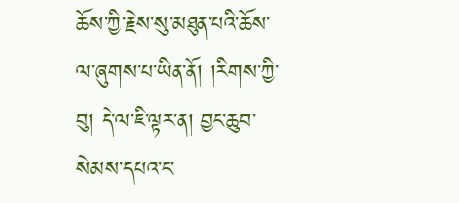ཆོས་ཀྱི་རྗེས་སུ་མཐུན་པའི་ཆོས་ལ་ཞུགས་པ་ཡིན་ནོ། །རིགས་ཀྱི་བུ། དེ་ལ་ཇི་ལྟར་ན། བྱང་ཆུབ་སེམས་དཔའ་ང་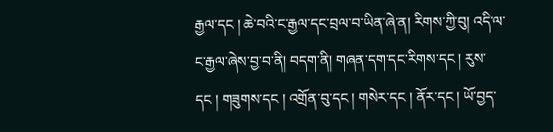རྒྱལ་དང ། ཆེ་བའི་ང་རྒྱལ་དང་བྲལ་བ་ཡིན་ཞེ་ན། རིགས་ཀྱི་བུ། འདི་ལ་ང་རྒྱལ་ཞེས་བྱ་བ་ནི། བདག་ནི། གཞན་དག་དང་རིགས་དང ། རུས་དང ། གཟུགས་དང ། འགྲོན་བུ་དང ། གསེར་དང ། ནོར་དང ། ཡོ་བྱད་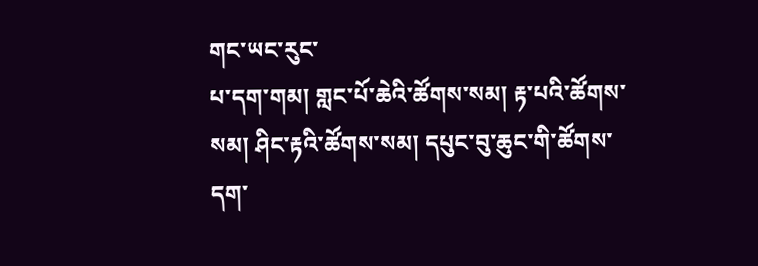གང་ཡང་རུང་
པ་དག་གམ། གླང་པོ་ཆེའི་ཚོགས་སམ། རྟ་པའི་ཚོགས་སམ། ཤིང་རྟའི་ཚོགས་སམ། དཔུང་བུ་ཆུང་གི་ཚོགས་དག་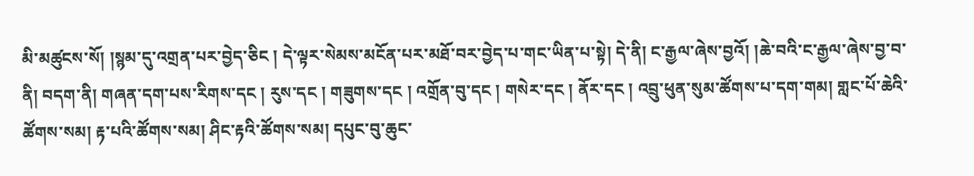མི་མཚུངས་སོ། །སྙམ་དུ་འགྲན་པར་བྱེད་ཅིང ། དེ་ལྟར་སེམས་མངོན་པར་མཐོ་བར་བྱེད་པ་གང་ཡིན་པ་སྟེ། དེ་ནི། ང་རྒྱལ་ཞེས་བྱའོ། །ཆེ་བའི་ང་རྒྱལ་ཞེས་བྱ་བ་ནི། བདག་ནི། གཞན་དག་པས་རིགས་དང ། རུས་དང ། གཟུགས་དང ། འགྲོན་བུ་དང ། གསེར་དང ། ནོར་དང ། འབྲུ་ཕུན་སུམ་ཚོགས་པ་དག་གམ། གླང་པོ་ཆེའི་ཚོགས་སམ། རྟ་པའི་ཚོགས་སམ། ཤིང་རྟའི་ཚོགས་སམ། དཔུང་བུ་ཆུང་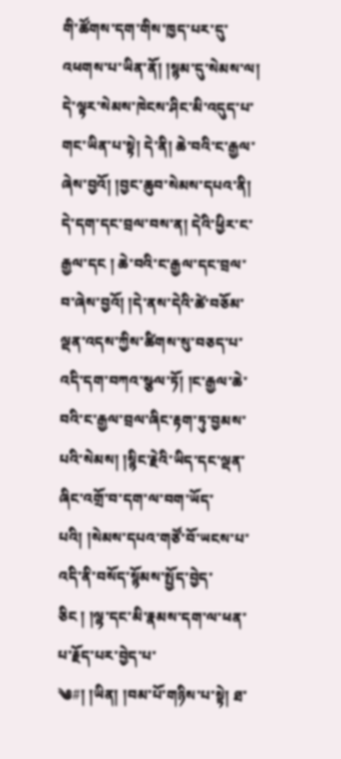གི་ཚོགས་དག་གིས་ཁྱད་པར་དུ་འཕགས་པ་ཡིན་ནོ། །སྙམ་དུ་སེམས་ལ། དེ་ལྟར་སེམས་ཁེངས་ཤིང་མི་འདུད་པ་གང་ཡིན་པ་སྟེ། དེ་ནི། ཆེ་བའི་ང་རྒྱལ་ཞེས་བྱའོ། །བྱང་ཆུབ་སེམས་དཔའ་ནི། དེ་དག་དང་བྲལ་བས་ན། དེའི་ཕྱིར་ང་རྒྱལ་དང ། ཆེ་བའི་ང་རྒྱལ་དང་བྲལ་བ་ཞེས་བྱའོ། །དེ་ནས་དེའི་ཚེ་བཅོམ་ལྡན་འདས་ཀྱིས་ཚིགས་སུ་བཅད་པ་འདི་དག་བཀའ་སྩལ་ཏོ། །ང་རྒྱལ་ཆེ་བའི་ང་རྒྱལ་བྲལ་ཞིང་རྟག་ཏུ་བྱམས་པའི་སེམས། །སྙིང་རྗེའི་ཡིད་དང་ལྡན་ཞིང་འགྲོ་བ་དག་ལ་བག་ཡོད་པའི། །སེམས་དཔའ་གཙོ་བོ་ཡངས་པ་འདི་ནི་བསོད་སྙོམས་སྤྱོད་བྱེད་ཅིང ། །ལྷ་དང་མི་རྣམས་དག་ལ་ཕན་པ་རྗོད་པར་བྱེད་པ་
༄#། །ཡིན། །བམ་པོ་གཉིས་པ་སྟེ། ཐ་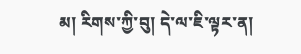མ། རིགས་ཀྱི་བུ། དེ་ལ་ཇི་ལྟར་ན།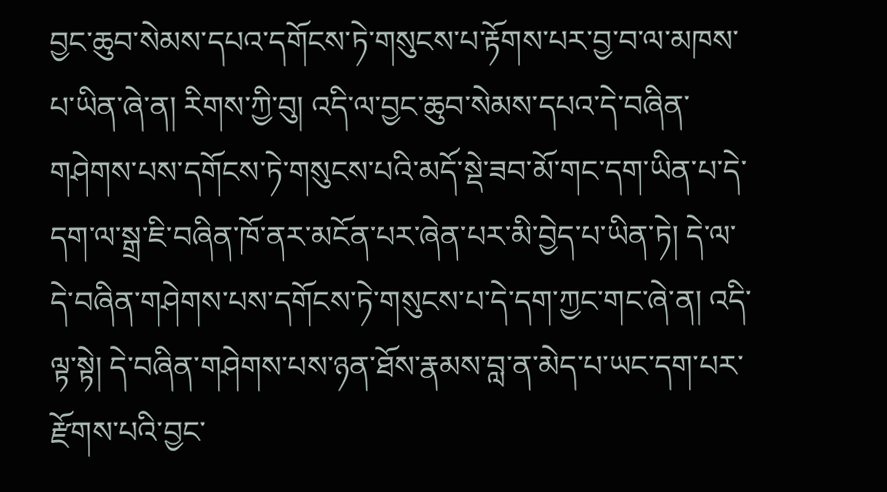བྱང་ཆུབ་སེམས་དཔའ་དགོངས་ཏེ་གསུངས་པ་རྟོགས་པར་བྱ་བ་ལ་མཁས་པ་ཡིན་ཞེ་ན། རིགས་ཀྱི་བུ། འདི་ལ་བྱང་ཆུབ་སེམས་དཔའ་དེ་བཞིན་གཤེགས་པས་དགོངས་ཏེ་གསུངས་པའི་མདོ་སྡེ་ཟབ་མོ་གང་དག་ཡིན་པ་དེ་དག་ལ་སྒྲ་ཇི་བཞིན་ཁོ་ནར་མངོན་པར་ཞེན་པར་མི་བྱེད་པ་ཡིན་ཏེ། དེ་ལ་དེ་བཞིན་གཤེགས་པས་དགོངས་ཏེ་གསུངས་པ་དེ་དག་ཀྱང་གང་ཞེ་ན། འདི་ལྟ་སྟེ། དེ་བཞིན་གཤེགས་པས་ཉན་ཐོས་རྣམས་བླ་ན་མེད་པ་ཡང་དག་པར་རྫོགས་པའི་བྱང་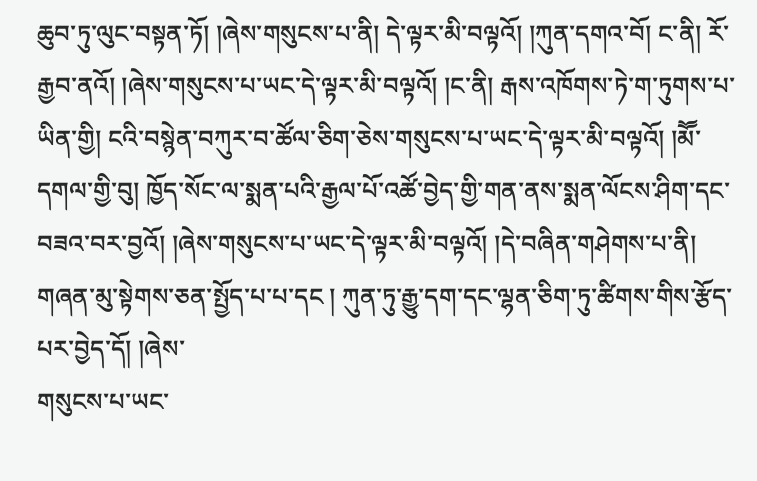ཆུབ་ཏུ་ལུང་བསྟན་ཏོ། །ཞེས་གསུངས་པ་ནི། དེ་ལྟར་མི་བལྟའོ། །ཀུན་དགའ་བོ། ང་ནི། རོ་རྒྱབ་ནའོ། །ཞེས་གསུངས་པ་ཡང་དེ་ལྟར་མི་བལྟའོ། །ང་ནི། རྒས་འཁོགས་ཏེ་ག་ཏུགས་པ་ཡིན་གྱི། ངའི་བསྙེན་བཀུར་བ་ཚོལ་ཅིག་ཅེས་གསུངས་པ་ཡང་དེ་ལྟར་མི་བལྟའོ། །མཽ་དགལ་གྱི་བུ། ཁྱོད་སོང་ལ་སྨན་པའི་རྒྱལ་པོ་འཚོ་བྱེད་གྱི་གན་ནས་སྨན་ལོངས་ཤིག་དང་བཟའ་བར་བྱའོ། །ཞེས་གསུངས་པ་ཡང་དེ་ལྟར་མི་བལྟའོ། །དེ་བཞིན་གཤེགས་པ་ནི། གཞན་མུ་སྟེགས་ཅན་སྤྱོད་པ་པ་དང ། ཀུན་ཏུ་རྒྱུ་དག་དང་ལྷན་ཅིག་ཏུ་ཚིགས་གིས་རྩོད་པར་བྱེད་དོ། །ཞེས་
གསུངས་པ་ཡང་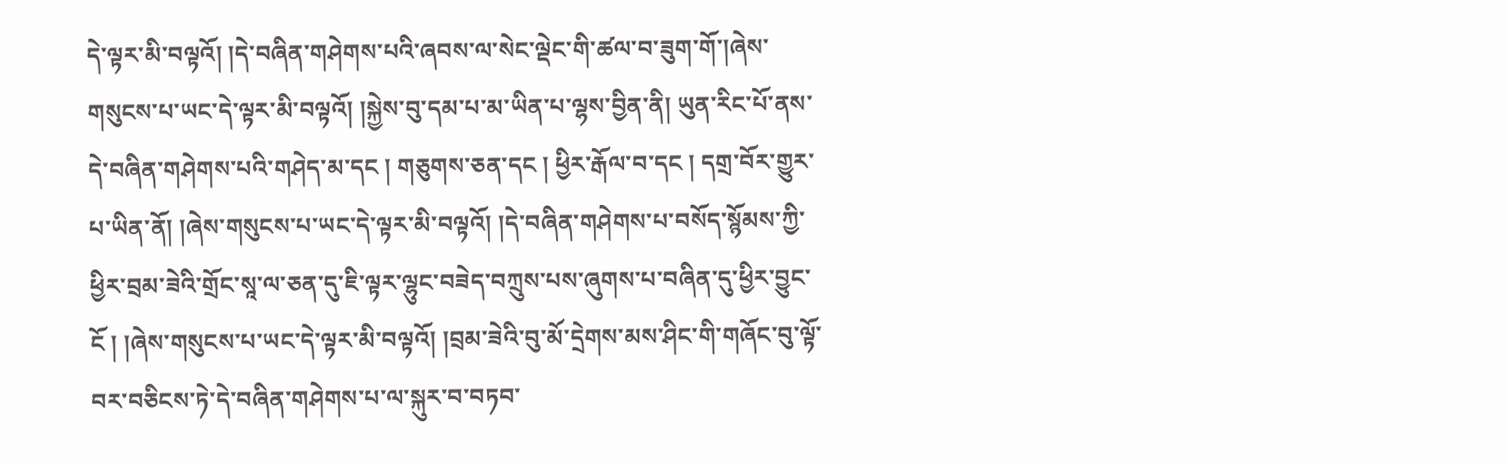དེ་ལྟར་མི་བལྟའོ། །དེ་བཞིན་གཤེགས་པའི་ཞབས་ལ་སེང་ལྡེང་གི་ཚལ་བ་ཟུག་གོ་།ཞེས་གསུངས་པ་ཡང་དེ་ལྟར་མི་བལྟའོ། །སྐྱེས་བུ་དམ་པ་མ་ཡིན་པ་ལྷས་བྱིན་ནི། ཡུན་རིང་པོ་ནས་དེ་བཞིན་གཤེགས་པའི་གཤེད་མ་དང ། གཅུགས་ཅན་དང ། ཕྱིར་རྒོལ་བ་དང ། དགྲ་བོར་གྱུར་པ་ཡིན་ནོ། །ཞེས་གསུངས་པ་ཡང་དེ་ལྟར་མི་བལྟའོ། །དེ་བཞིན་གཤེགས་པ་བསོད་སྙོམས་ཀྱི་ཕྱིར་བྲམ་ཟེའི་གྲོང་སཱ་ལ་ཅན་དུ་ཇི་ལྟར་ལྷུང་བཟེད་བཀྲུས་པས་ཞུགས་པ་བཞིན་དུ་ཕྱིར་བྱུང་ངོ ། །ཞེས་གསུངས་པ་ཡང་དེ་ལྟར་མི་བལྟའོ། །བྲམ་ཟེའི་བུ་མོ་དྲེགས་མས་ཤིང་གི་གཞོང་བུ་ལྟོ་བར་བཅིངས་ཏེ་དེ་བཞིན་གཤེགས་པ་ལ་སྐུར་བ་བཏབ་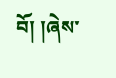བོ། །ཞེས་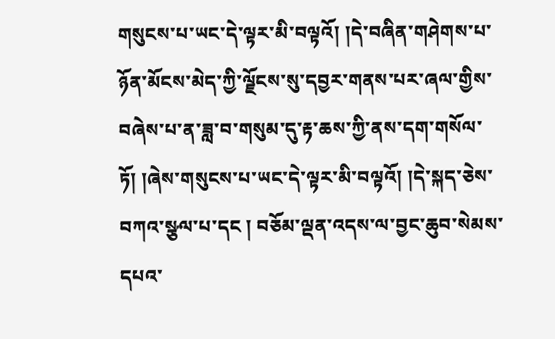གསུངས་པ་ཡང་དེ་ལྟར་མི་བལྟའོ། །དེ་བཞིན་གཤེགས་པ་ཉོན་མོངས་མེད་ཀྱི་ལྗོངས་སུ་དབྱར་གནས་པར་ཞལ་གྱིས་བཞེས་པ་ན་ཟླ་བ་གསུམ་དུ་རྟ་ཆས་ཀྱི་ནས་དག་གསོལ་ཏོ། །ཞེས་གསུངས་པ་ཡང་དེ་ལྟར་མི་བལྟའོ། །དེ་སྐད་ཅེས་བཀའ་སྩལ་པ་དང ། བཅོམ་ལྡན་འདས་ལ་བྱང་ཆུབ་སེམས་དཔའ་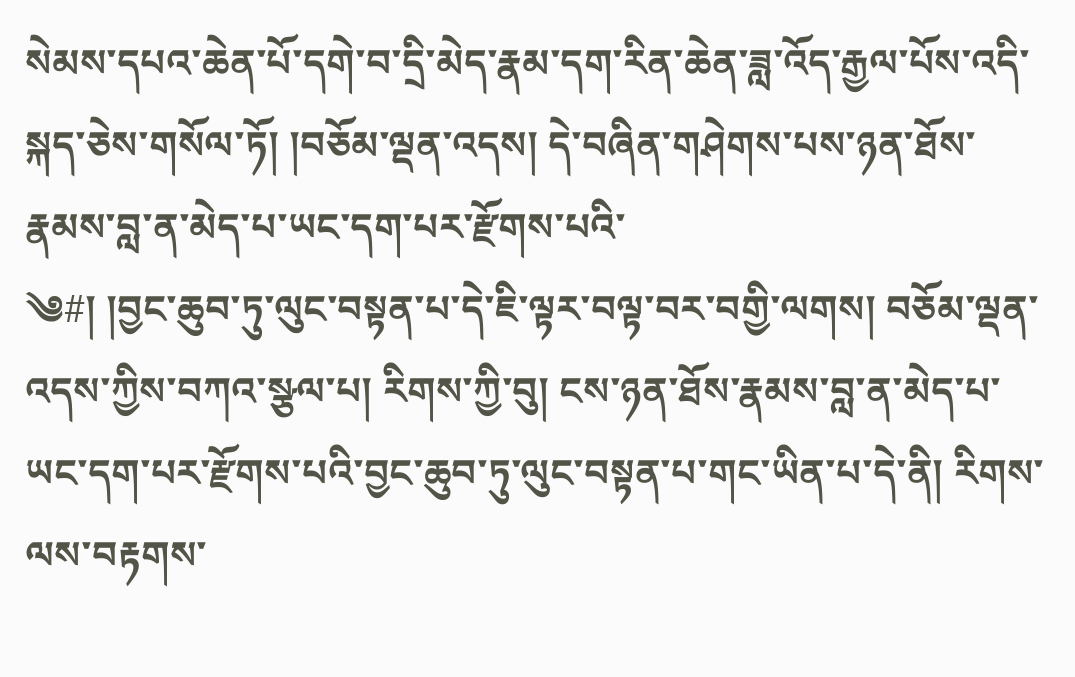སེམས་དཔའ་ཆེན་པོ་དགེ་བ་དྲི་མེད་རྣམ་དག་རིན་ཆེན་ཟླ་འོད་རྒྱལ་པོས་འདི་སྐད་ཅེས་གསོལ་ཏོ། །བཅོམ་ལྡན་འདས། དེ་བཞིན་གཤེགས་པས་ཉན་ཐོས་རྣམས་བླ་ན་མེད་པ་ཡང་དག་པར་རྫོགས་པའི་
༄#། །བྱང་ཆུབ་ཏུ་ལུང་བསྟན་པ་དེ་ཇི་ལྟར་བལྟ་བར་བགྱི་ལགས། བཅོམ་ལྡན་འདས་ཀྱིས་བཀའ་སྩལ་པ། རིགས་ཀྱི་བུ། ངས་ཉན་ཐོས་རྣམས་བླ་ན་མེད་པ་ཡང་དག་པར་རྫོགས་པའི་བྱང་ཆུབ་ཏུ་ལུང་བསྟན་པ་གང་ཡིན་པ་དེ་ནི། རིགས་ལས་བརྟགས་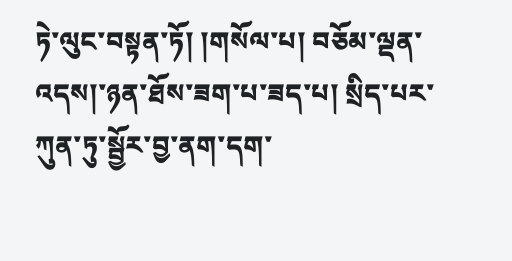ཏེ་ལུང་བསྟན་ཏོ། །གསོལ་པ། བཅོམ་ལྡན་འདས།་ཉན་ཐོས་ཟག་པ་ཟད་པ། སྲིད་པར་ཀུན་ཏུ་སྦྱོར་བྱ་ནག་དག་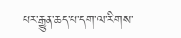པར་རྒྱུན་ཆད་པ་དག་ལ་རིགས་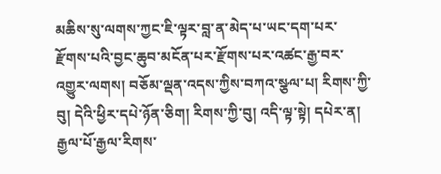མཆིས་སུ་ལགས་ཀྱང་ཇི་ལྟར་བླ་ན་མེད་པ་ཡང་དག་པར་རྫོགས་པའི་བྱང་ཆུབ་མངོན་པར་རྫོགས་པར་འཚང་རྒྱ་བར་འགྱུར་ལགས། བཅོམ་ལྡན་འདས་ཀྱིས་བཀའ་སྩལ་པ། རིགས་ཀྱི་བུ། དེའི་ཕྱིར་དཔེ་ཉོན་ཅིག། རིགས་ཀྱི་བུ། འདི་ལྟ་སྟེ། དཔེར་ན། རྒྱལ་པོ་རྒྱལ་རིགས་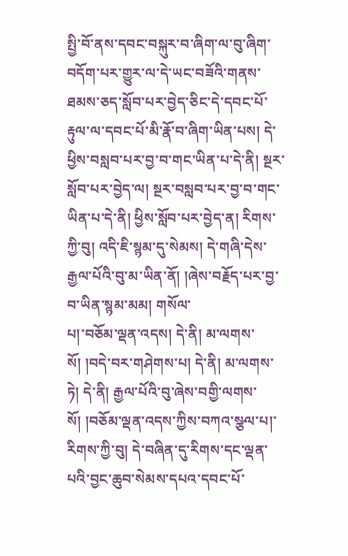སྤྱི་བོ་ནས་དབང་བསྐུར་བ་ཞིག་ལ་བུ་ཞིག་བདོག་པར་གྱུར་ལ་དེ་ཡང་བཟོའི་གནས་ཐམས་ཅད་སློབ་པར་བྱེད་ཅིང་དེ་དབང་པོ་རྟུལ་ལ་དབང་པོ་མི་རྣོ་བ་ཞིག་ཡིན་པས། དེ་ཕྱིས་བསླབ་པར་བྱ་བ་གང་ཡིན་པ་དེ་ནི། སྔར་སློབ་པར་བྱེད་ལ། སྔར་བསླབ་པར་བྱ་བ་གང་ཡིན་པ་དེ་ནི། ཕྱིས་སློབ་པར་བྱེད་ན། རིགས་ཀྱི་བུ། འདི་ཇི་སྙམ་དུ་སེམས། དེ་གཞི་དེས་རྒྱལ་པོའི་བུ་མ་ཡིན་ནོ། །ཞེས་བརྗོད་པར་བྱ་བ་ཡིན་སྙམ་མམ། གསོལ་
པ།་བཅོམ་ལྡན་འདས། དེ་ནི། མ་ལགས་སོ། །བདེ་བར་གཤེགས་པ། དེ་ནི། མ་ལགས་ཏེ། དེ་ནི། རྒྱལ་པོའི་བུ་ཞེས་བགྱི་ལགས་སོ། །བཅོམ་ལྡན་འདས་ཀྱིས་བཀའ་སྩལ་པ།་རིགས་ཀྱི་བུ། དེ་བཞིན་དུ་རིགས་དང་ལྡན་པའི་བྱང་ཆུབ་སེམས་དཔའ་དབང་པོ་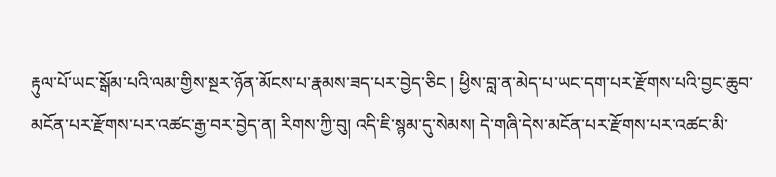རྟུལ་པོ་ཡང་སྒོམ་པའི་ལམ་གྱིས་སྔར་ཉོན་མོངས་པ་རྣམས་ཟད་པར་བྱེད་ཅིང ། ཕྱིས་བླ་ན་མེད་པ་ཡང་དག་པར་རྫོགས་པའི་བྱང་ཆུབ་མངོན་པར་རྫོགས་པར་འཚང་རྒྱ་བར་བྱེད་ན། རིགས་ཀྱི་བུ། འདི་ཇི་སྙམ་དུ་སེམས། དེ་གཞི་དེས་མངོན་པར་རྫོགས་པར་འཚང་མི་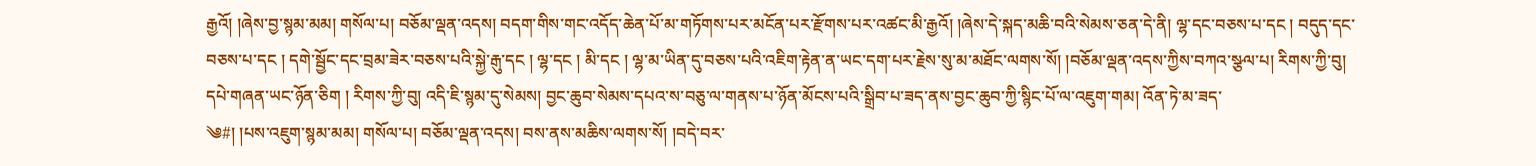རྒྱའོ། །ཞེས་བྱ་སྙམ་མམ། གསོལ་པ། བཅོམ་ལྡན་འདས། བདག་གིས་གང་འདོད་ཆེན་པོ་མ་གཏོགས་པར་མངོན་པར་རྫོགས་པར་འཚང་མི་རྒྱའོ། །ཞེས་དེ་སྐད་མཆི་བའི་སེམས་ཅན་དེ་ནི། ལྷ་དང་བཅས་པ་དང ། བདུད་དང་བཅས་པ་དང ། དགེ་སྦྱོང་དང་བྲམ་ཟེར་བཅས་པའི་སྐྱེ་རྒུ་དང ། ལྷ་དང ། མི་དང ། ལྷ་མ་ཡིན་དུ་བཅས་པའི་འཇིག་རྟེན་ན་ཡང་དག་པར་རྗེས་སུ་མ་མཐོང་ལགས་སོ། །བཅོམ་ལྡན་འདས་ཀྱིས་བཀའ་སྩལ་པ། རིགས་ཀྱི་བུ། དཔེ་གཞན་ཡང་ཉོན་ཅིག ། རིགས་ཀྱི་བུ། འདི་ཇི་སྙམ་དུ་སེམས། བྱང་ཆུབ་སེམས་དཔའ་ས་བཅུ་ལ་གནས་པ་ཉོན་མོངས་པའི་སྒྲིབ་པ་ཟད་ནས་བྱང་ཆུབ་ཀྱི་སྙིང་པོ་ལ་འཇུག་གམ། འོན་ཏེ་མ་ཟད་
༄#། །པས་འཇུག་སྙམ་མམ། གསོལ་པ། བཅོམ་ལྡན་འདས། བས་ནས་མཆིས་ལགས་སོ། །བདེ་བར་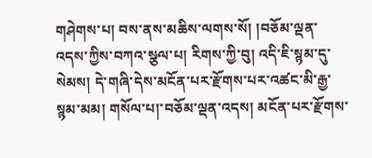གཤེགས་པ། བས་ནས་མཆིས་ལགས་སོ། །བཅོམ་ལྡན་འདས་ཀྱིས་བཀའ་སྩལ་པ། རིགས་ཀྱི་བུ། འདི་ཇི་སྙམ་དུ་སེམས། དེ་གཞི་དེས་མངོན་པར་རྫོགས་པར་འཚང་མི་རྒྱ་སྙམ་མམ། གསོལ་པ།་བཅོམ་ལྡན་འདས། མངོན་པར་རྫོགས་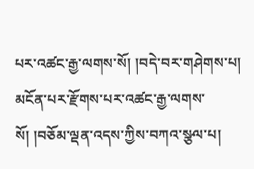པར་འཚང་རྒྱ་ལགས་སོ། །བདེ་བར་གཤེགས་པ། མངོན་པར་རྫོགས་པར་འཚང་རྒྱ་ལགས་སོ། །བཅོམ་ལྡན་འདས་ཀྱིས་བཀའ་སྩལ་པ།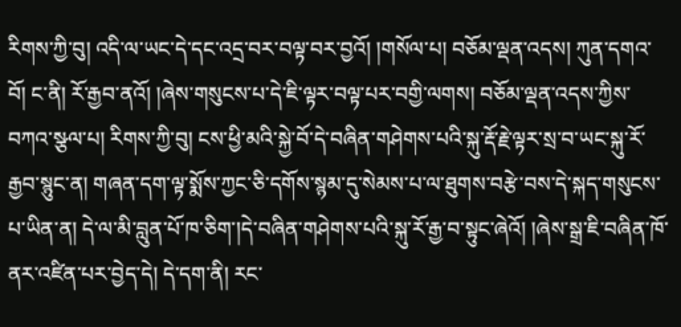རིགས་ཀྱི་བུ། འདི་ལ་ཡང་དེ་དང་འདྲ་བར་བལྟ་བར་བྱའོ། །གསོལ་པ། བཅོམ་ལྡན་འདས། ཀུན་དགའ་བོ། ང་ནི། རོ་རྒྱབ་ནའོ། །ཞེས་གསུངས་པ་དེ་ཇི་ལྟར་བལྟ་པར་བགྱི་ལགས། བཅོམ་ལྡན་འདས་ཀྱིས་བཀའ་སྩལ་པ། རིགས་ཀྱི་བུ། ངས་ཕྱི་མའི་སྐྱེ་བོ་དེ་བཞིན་གཤེགས་པའི་སྐུ་རྡོ་རྗེ་ལྟར་སྲ་བ་ཡང་སྐུ་རོ་རྒྱབ་སྙུང་ན། གཞན་དག་ལྟ་སྨོས་ཀྱང་ཅི་དགོས་སྙམ་དུ་སེམས་པ་ལ་ཐུགས་བརྩེ་བས་དེ་སྐད་གསུངས་པ་ཡིན་ན། དེ་ལ་མི་བླུན་པོ་ཁ་ཅིག་།དེ་བཞིན་གཤེགས་པའི་སྐུ་རོ་རྒྱ་བ་སྟུང་ཞེའོ། །ཞེས་སྒྲ་ཇི་བཞིན་ཁོ་ནར་འཛིན་པར་བྱེད་དེ། དེ་དག་ནི། རང་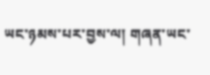ཡང་ཉམས་པར་བྱས་ལ། གཞན་ཡང་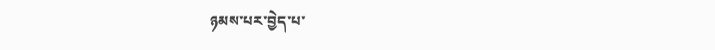ཉམས་པར་བྱེད་པ་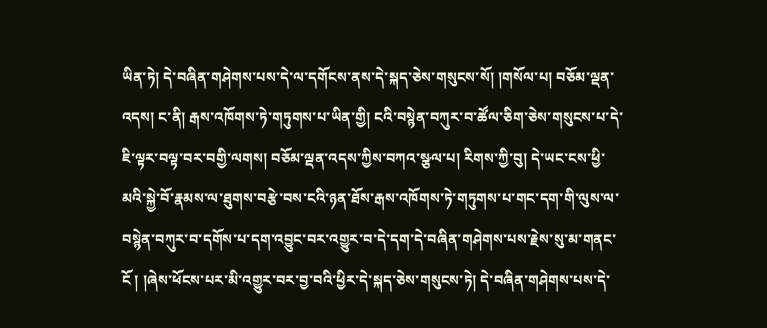ཡིན་ཏེ། དེ་བཞིན་གཤེགས་པས་དེ་ལ་དགོངས་ནས་དེ་སྐད་ཅེས་གསུངས་སོ། །གསོལ་པ། བཅོམ་ལྡན་འདས། ང་ནི། རྒས་འཁོགས་ཏེ་གཏུགས་པ་ཡིན་གྱི། ངའི་བསྙེན་བཀུར་བ་ཚོལ་ཅིག་ཅེས་གསུངས་པ་དེ་ཇི་ལྟར་བལྟ་བར་བགྱི་ལགས། བཅོམ་ལྡན་འདས་ཀྱིས་བཀའ་སྩལ་པ། རིགས་ཀྱི་བུ། དེ་ཡང་ངས་ཕྱི་མའི་སྐྱེ་བོ་རྣམས་ལ་ཐུགས་བརྩེ་བས་ངའི་ཉན་ཐོས་རྒས་འཁོགས་ཏེ་གཏུགས་པ་གང་དག་གི་ལུས་ལ་བསྙེན་བཀུར་བ་དགོས་པ་དག་འབྱུང་བར་འགྱུར་བ་དེ་དག་དེ་བཞིན་གཤེགས་པས་རྗེས་སུ་མ་གནང་ངོ ། །ཞེས་ཕོངས་པར་མི་འགྱུར་བར་བྱ་བའི་ཕྱིར་དེ་སྐད་ཅེས་གསུངས་ཏེ། དེ་བཞིན་གཤེགས་པས་དེ་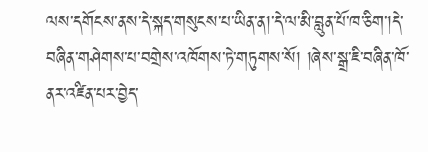ལས་དགོངས་ནས་དེ་སྐད་གསུངས་པ་ཡིན་ན།་དེ་ལ་མི་བླུན་པོ་ཁ་ཅིག་།དེ་བཞིན་གཤེགས་པ་བགྲེས་འཁོགས་ཏེ་གཏུགས་སོ། །ཞེས་སྒྲ་ཇི་བཞིན་ཁོ་ནར་འཛིན་པར་བྱེད་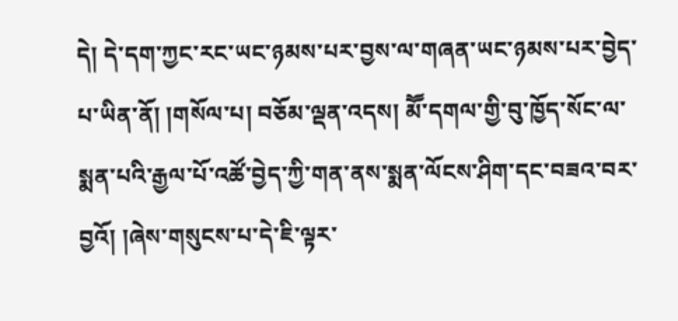དེ། དེ་དག་ཀྱང་རང་ཡང་ཉམས་པར་བྱས་ལ་གཞན་ཡང་ཉམས་པར་བྱེད་པ་ཡིན་ནོ། །གསོལ་པ། བཅོམ་ལྡན་འདས། མཽ་དགལ་གྱི་བུ་ཁྱོད་སོང་ལ་སྨན་པའི་རྒྱལ་པོ་འཚོ་བྱེད་ཀྱི་གན་ནས་སྨན་ལོངས་ཤིག་དང་བཟའ་བར་བྱའོ། །ཞེས་གསུངས་པ་དེ་ཇི་ལྟར་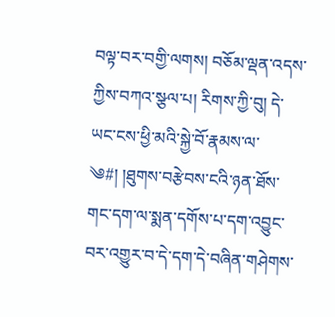བལྟ་བར་བགྱི་ལགས། བཅོམ་ལྡན་འདས་ཀྱིས་བཀའ་སྩལ་པ། རིགས་ཀྱི་བུ། དེ་ཡང་ངས་ཕྱི་མའི་སྐྱེ་བོ་རྣམས་ལ་
༄#། །ཐུགས་བརྩེབས་ངའི་ཉན་ཐོས་གང་དག་ལ་སྨན་དགོས་པ་དག་འབྱུང་བར་འགྱུར་བ་དེ་དག་དེ་བཞིན་གཤེགས་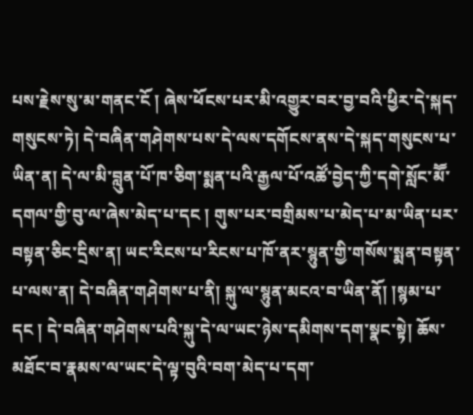པས་རྗེས་སུ་མ་གནང་ངོ ། ཞེས་ཕོངས་པར་མི་འགྱུར་བར་བྱ་བའི་ཕྱིར་དེ་སྐད་གསུངས་ཏེ། དེ་བཞིན་གཤེགས་པས་དེ་ལས་དགོངས་ནས་དེ་སྐད་གསུངས་པ་ཡིན་ན། དེ་ལ་མི་བླུན་པོ་ཁ་ཅིག་སྨན་པའི་རྒྱལ་པོ་འཚོ་བྱེད་ཀྱི་དགེ་སློང་མཽ་དགལ་གྱི་བུ་ལ་ཞེས་མེད་པ་དང ། གུས་པར་བགྲིམས་པ་མེད་པ་མ་ཡིན་པར་བསྟན་ཅིང་དྲིས་ན། ཡང་རིངས་པ་རིངས་པ་ཁོ་ནར་སྙུན་གྱི་གསོས་སྨན་བསྟན་པ་ལས་ན། དེ་བཞིན་གཤེགས་པ་ནི། སྐུ་ལ་སྙུན་མངའ་བ་ཡིན་ནོ། །སྙམ་པ་དང ། དེ་བཞིན་གཤེགས་པའི་སྐུ་དེ་ལ་ཡང་ཉེས་དམིགས་དག་སྣང་སྟེ། ཆོས་མཐོང་བ་རྣམས་ལ་ཡང་དེ་ལྟ་བུའི་བག་མེད་པ་དག་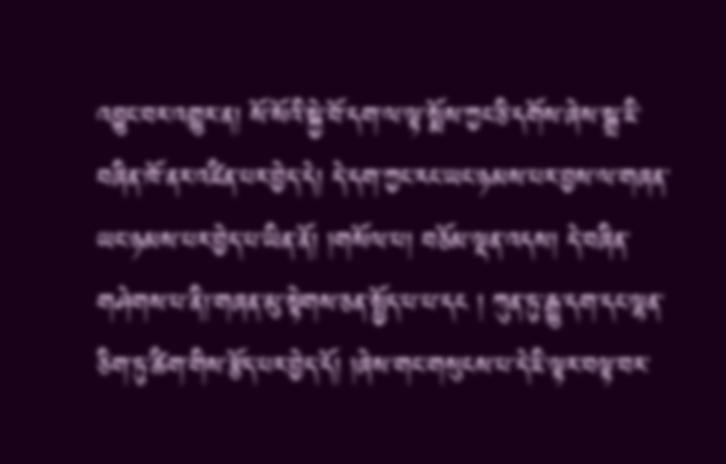འབྱུང་བར་འགྱུར་ན། སོ་སོའི་སྐྱེ་བོ་དག་ལ་ལྟ་སྨོས་ཀྱང་ཅི་དགོས་ཞེས་སྒྲ་ཇི་བཞིན་ཁོ་ནར་འཛིན་པར་བྱེད་དེ། དེ་དག་ཀྱང་རང་ཡང་ཉམས་པར་བྱས་ལ་གཞན་ཡང་ཉམས་པར་བྱེད་པ་ཡིན་ནོ། །གསོལ་པ། བཅོམ་ལྡན་འདས། དེ་བཞིན་གཤེགས་པ་ནི།་གཞན་མུ་སྟེགས་ཅན་སྤྱོད་པ་པ་དང ། ཀུན་ཏུ་རྒྱུ་དག་དང་ལྷན་ཅིག་ཏུ་ཚིག་གིས་རྩོད་པར་བྱེད་དོ། །ཞེས་གང་གསུངས་པ་དེ་ཇི་ལྟར་བལྟ་བར་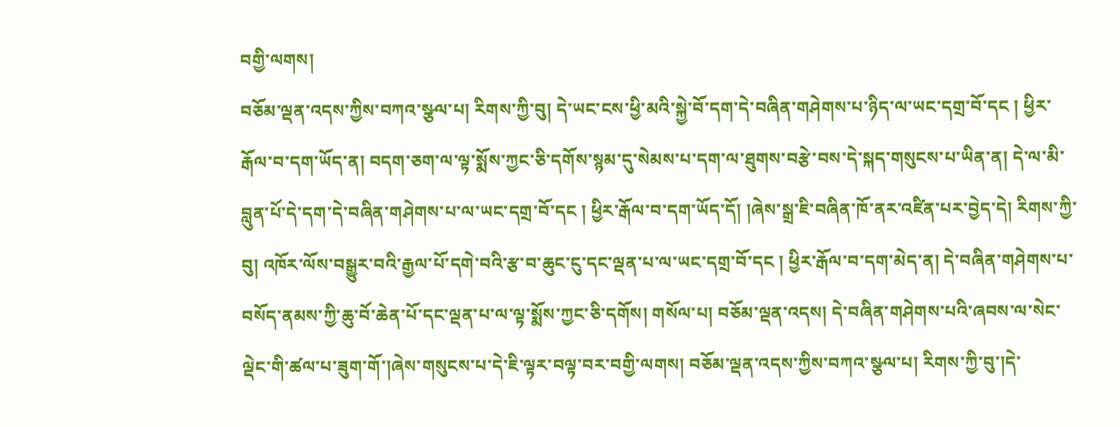བགྱི་ལགས།
བཅོམ་ལྡན་འདས་ཀྱིས་བཀའ་སྩལ་པ། རིགས་ཀྱི་བུ། དེ་ཡང་ངས་ཕྱི་མའི་སྐྱེ་བོ་དག་དེ་བཞིན་གཤེགས་པ་ཉིད་ལ་ཡང་དགྲ་བོ་དང ། ཕྱིར་རྒོལ་བ་དག་ཡོད་ན། བདག་ཅག་ལ་ལྟ་སྨོས་ཀྱང་ཅི་དགོས་སྙམ་དུ་སེམས་པ་དག་ལ་ཐུགས་བརྩེ་བས་དེ་སྐད་གསུངས་པ་ཡིན་ན། དེ་ལ་མི་བླུན་པོ་དེ་དག་དེ་བཞིན་གཤེགས་པ་ལ་ཡང་དགྲ་བོ་དང ། ཕྱིར་རྒོལ་བ་དག་ཡོད་དོ། །ཞེས་སྒྲ་ཇི་བཞིན་ཁོ་ནར་འཛིན་པར་བྱེད་དེ། རིགས་ཀྱི་བུ། འཁོར་ལོས་བསྒྱུར་བའི་རྒྱལ་པོ་དགེ་བའི་རྩ་བ་ཆུང་ངུ་དང་ལྡན་པ་ལ་ཡང་དགྲ་བོ་དང ། ཕྱིར་རྒོལ་བ་དག་མེད་ན། དེ་བཞིན་གཤེགས་པ་བསོད་ནམས་ཀྱི་ཆུ་བོ་ཆེན་པོ་དང་ལྡན་པ་ལ་ལྟ་སྨོས་ཀྱང་ཅི་དགོས། གསོལ་པ། བཅོམ་ལྡན་འདས། དེ་བཞིན་གཤེགས་པའི་ཞབས་ལ་སེང་ལྡེང་གི་ཚལ་པ་ཟུག་གོ་།ཞེས་གསུངས་པ་དེ་ཇི་ལྟར་བལྟ་བར་བགྱི་ལགས། བཅོམ་ལྡན་འདས་ཀྱིས་བཀའ་སྩལ་པ། རིགས་ཀྱི་བུ་།དེ་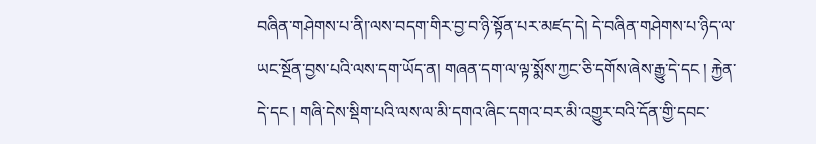བཞིན་གཤེགས་པ་ནི།་ལས་བདག་གིར་བྱ་བ་ཉི་སྟོན་པར་མཛད་དེ། དེ་བཞིན་གཤེགས་པ་ཉིད་ལ་ཡང་སྔོན་བྱས་པའི་ལས་དག་ཡོད་ན། གཞན་དག་ལ་ལྟ་སྨོས་ཀྱང་ཅི་དགོས་ཞེས་རྒྱུ་དེ་དང ། རྐྱེན་དེ་དང ། གཞི་དེས་སྡིག་པའི་ལས་ལ་མི་དགའ་ཞིང་དགའ་བར་མི་འགྱུར་བའི་དོན་གྱི་དབང་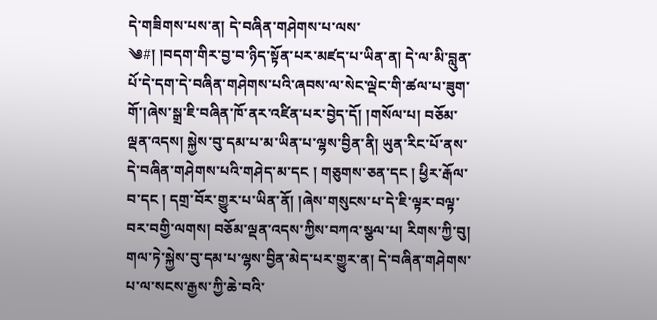དེ་གཟིགས་པས་ན། དེ་བཞིན་གཤེགས་པ་ལས་
༄#། །བདག་གིར་བྱ་བ་ཉིད་སྟོན་པར་མཛད་པ་ཡིན་ན། དེ་ལ་མི་བླུན་པོ་དེ་དག་དེ་བཞིན་གཤེགས་པའི་ཞབས་ལ་སེང་ལྡེང་གི་ཚལ་པ་ཟུག་གོ་།ཞེས་སྒྲ་ཇི་བཞིན་ཁོ་ནར་འཛིན་པར་བྱེད་དོ། །གསོལ་པ། བཅོམ་ལྡན་འདས། སྐྱེས་བུ་དམ་པ་མ་ཡིན་པ་ལྷས་བྱིན་ནི། ཡུན་རིང་པོ་ནས་དེ་བཞིན་གཤེགས་པའི་གཤེད་མ་དང ། གཅུགས་ཅན་དང ། ཕྱིར་རྒོལ་བ་དང ། དགྲ་བོར་གྱུར་པ་ཡིན་ནོ། །ཞེས་གསུངས་པ་དེ་ཇི་ལྟར་བལྟ་བར་བགྱི་ལགས། བཅོམ་ལྡན་འདས་ཀྱིས་བཀའ་སྩལ་པ། རིགས་ཀྱི་བུ། གལ་ཏེ་སྐྱེས་བུ་དམ་པ་ལྷས་བྱིན་མེད་པར་གྱུར་ན། དེ་བཞིན་གཤེགས་པ་ལ་སངས་རྒྱས་ཀྱི་ཆེ་བའི་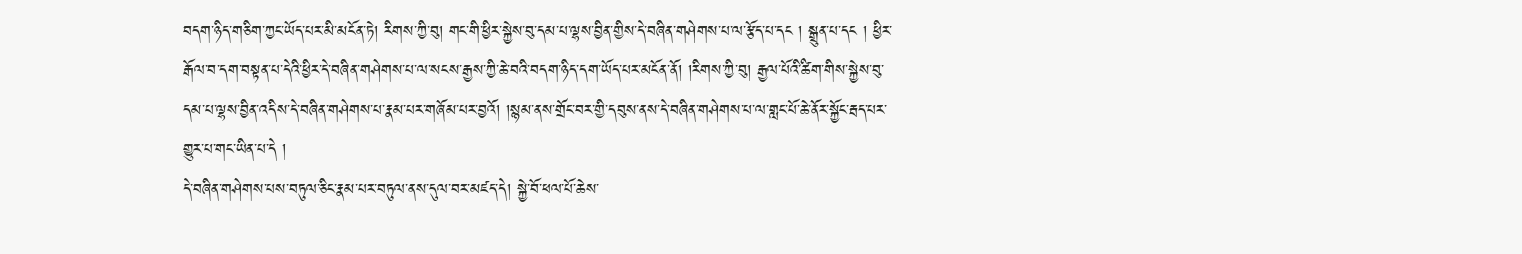བདག་ཉིད་གཅིག་ཀྱང་ཡོད་པར་མི་མངོན་ཏེ། རིགས་ཀྱི་བུ། གང་གི་ཕྱིར་སྐྱེས་བུ་དམ་པ་ལྷས་བྱིན་གྱིས་དེ་བཞིན་གཤེགས་པ་ལ་རྩོད་པ་དང ། སྒྲུན་པ་དང ། ཕྱིར་རྒོལ་བ་དག་བསྟན་པ་དེའི་ཕྱིར་དེ་བཞིན་གཤེགས་པ་ལ་སངས་རྒྱས་ཀྱི་ཆེ་བའི་བདག་ཉིད་དག་ཡོད་པར་མངོན་ནོ། །རིགས་ཀྱི་བུ། རྒྱལ་པོའི་ཚིག་གིས་སྐྱེས་བུ་དམ་པ་ལྷས་བྱིན་འདིས་དེ་བཞིན་གཤེགས་པ་རྣམ་པར་གཞོམ་པར་བྱའོ། །སྙམ་ནས་གྲོང་བར་གྱི་དབུས་ནས་དེ་བཞིན་གཤེགས་པ་ལ་གླང་པོ་ཆེ་ནོར་སྐྱོང་རྦད་པར་གྱུར་པ་གང་ཡིན་པ་དེ །
དེ་བཞིན་གཤེགས་པས་བཏུལ་ཅིང་རྣམ་པར་བཏུལ་ནས་དུལ་བར་མཛད་དེ། སྐྱེ་བོ་ཕལ་པོ་ཆེས་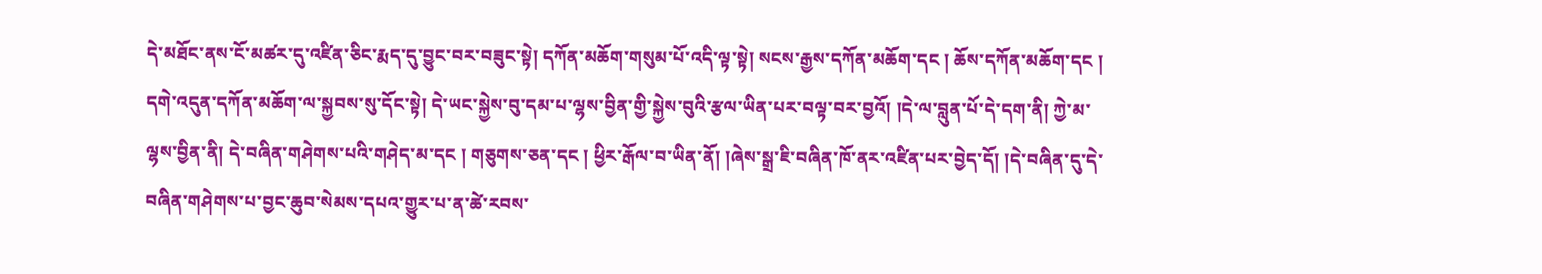དེ་མཐོང་ནས་ངོ་མཚར་དུ་འཛིན་ཅིང་རྨད་དུ་བྱུང་བར་བཟུང་སྟེ། དཀོན་མཆོག་གསུམ་པོ་འདི་ལྟ་སྟེ། སངས་རྒྱས་དཀོན་མཆོག་དང ། ཆོས་དཀོན་མཆོག་དང ། དགེ་འདུན་དཀོན་མཆོག་ལ་སྐྱབས་སུ་དོང་སྟེ། དེ་ཡང་སྐྱེས་བུ་དམ་པ་ལྷས་བྱིན་གྱི་སྐྱེས་བུའི་རྩལ་ཡིན་པར་བལྟ་བར་བྱའོ། །དེ་ལ་བླུན་པོ་དེ་དག་ནི། ཀྱེ་མ་ལྷས་བྱིན་ནི། དེ་བཞིན་གཤེགས་པའི་གཤེད་མ་དང ། གཅུགས་ཅན་དང ། ཕྱིར་རྒོལ་བ་ཡིན་ནོ། །ཞེས་སྒྲ་ཇི་བཞིན་ཁོ་ནར་འཛིན་པར་བྱེད་དོ། །དེ་བཞིན་དུ་དེ་བཞིན་གཤེགས་པ་བྱང་ཆུབ་སེམས་དཔའ་གྱུར་པ་ན་ཚེ་རབས་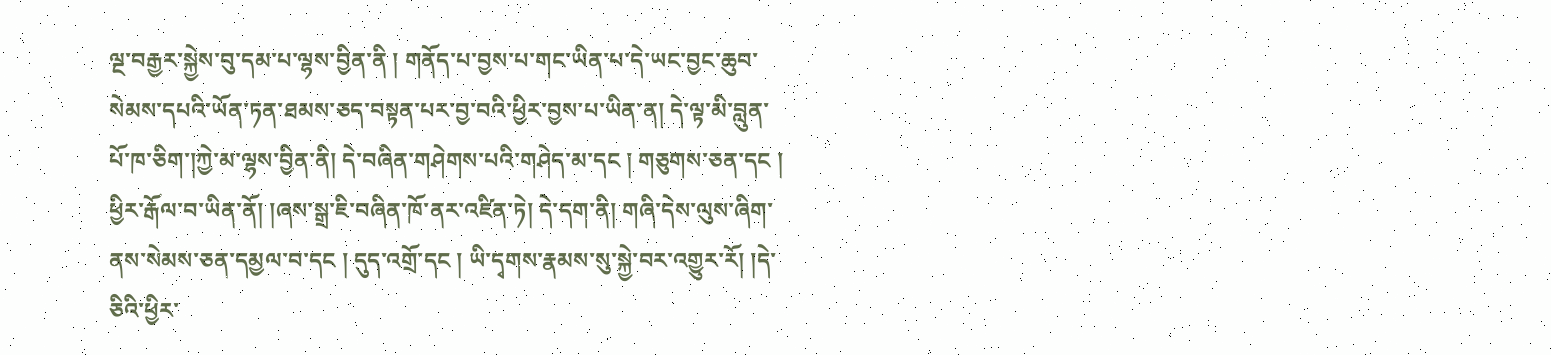ལྔ་བརྒྱར་སྐྱེས་བུ་དམ་པ་ལྷས་བྱིན་ནི ། གནོད་པ་བྱས་པ་གང་ཡིན་པ་དེ་ཡང་བྱང་ཆུབ་སེམས་དཔའི་ཡོན་ཏན་ཐམས་ཅད་བསྟན་པར་བྱ་བའི་ཕྱིར་བྱས་པ་ཡིན་ན། དེ་ལྟ་མི་བླུན་པོ་ཁ་ཅིག་།ཀྱེ་མ་ལྷས་བྱིན་ནི། དེ་བཞིན་གཤེགས་པའི་གཤེད་མ་དང ། གཅུགས་ཅན་དང ། ཕྱིར་རྒོལ་བ་ཡིན་ནོ། །ཞས་སྒྲ་ཇི་བཞིན་ཁོ་ནར་འཛིན་ཏེ། དེ་དག་ནི། གཞི་དེས་ལུས་ཞིག་ནས་སེམས་ཅན་དམྱལ་བ་དང ། དུད་འགྲོ་དང ། ཡི་དྭགས་རྣམས་སུ་སྐྱེ་བར་འགྱུར་རོ། །དེ་ཅིའི་ཕྱིར་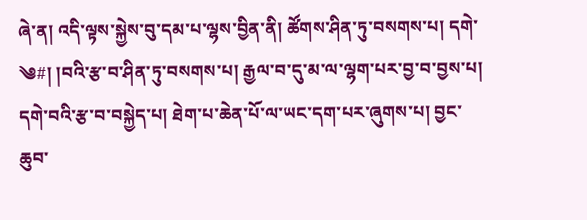ཞེ་ན། འདི་ལྟས་སྐྱེས་བུ་དམ་པ་ལྷས་བྱིན་ནི། ཚོགས་ཤིན་ཏུ་བསགས་པ། དགེ་
༄#། །བའི་རྩ་བ་ཤིན་ཏུ་བསགས་པ། རྒྱལ་བ་དུ་མ་ལ་ལྷག་པར་བྱ་བ་བྱས་པ། དགེ་བའི་རྩ་བ་བསྐྱེད་པ། ཐེག་པ་ཆེན་པོ་ལ་ཡང་དག་པར་ཞུགས་པ། བྱང་ཆུབ་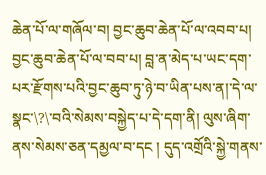ཆེན་པོ་ལ་གཞོལ་བ། བྱང་ཆུབ་ཆེན་པོ་ལ་འབབ་པ། བྱང་ཆུབ་ཆེན་པོ་ལ་བབ་པ། བླ་ན་མེད་པ་ཡང་དག་པར་རྫོགས་པའི་བྱང་ཆུབ་ཏུ་ཉེ་བ་ཡིན་པས་ན།་དེ་ལ་སྣང་\?\་བའི་སེམས་བསྐྱེད་པ་དེ་དག་ནི། ལུས་ཞིག་ནས་སེམས་ཅན་དམྱལ་བ་དང ། དུད་འགྲོའི་སྐྱེ་གནས་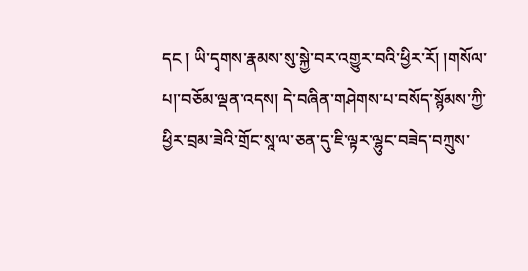དང ། ཡི་དྭགས་རྣམས་སུ་སྐྱེ་བར་འགྱུར་བའི་ཕྱིར་རོ། །གསོལ་པ།་བཅོམ་ལྡན་འདས། དེ་བཞིན་གཤེགས་པ་བསོད་སྙོམས་ཀྱི་ཕྱིར་བྲམ་ཟེའི་གྲོང་སཱ་ལ་ཅན་དུ་ཇི་ལྟར་ལྷུང་བཟེད་བཀྲུས་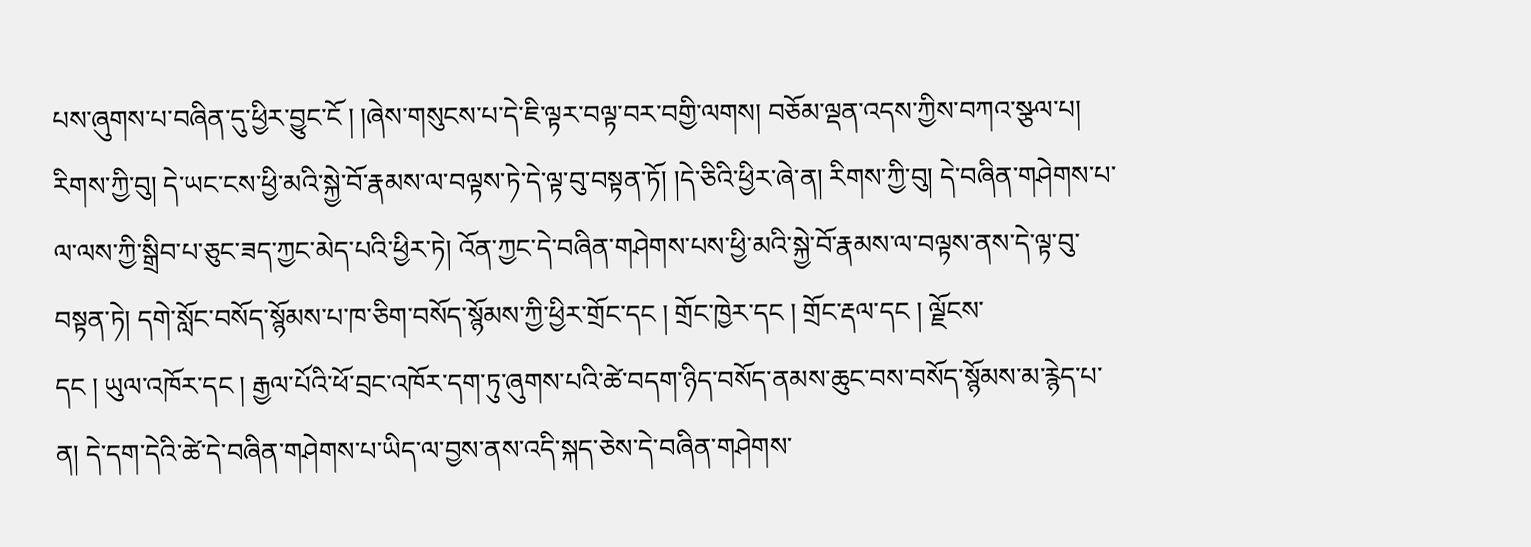པས་ཞུགས་པ་བཞིན་དུ་ཕྱིར་བྱུང་ངོ ། །ཞེས་གསུངས་པ་དེ་ཇི་ལྟར་བལྟ་བར་བགྱི་ལགས། བཅོམ་ལྡན་འདས་ཀྱིས་བཀའ་སྩལ་པ། རིགས་ཀྱི་བུ། དེ་ཡང་ངས་ཕྱི་མའི་སྐྱེ་བོ་རྣམས་ལ་བལྟས་ཏེ་དེ་ལྟ་བུ་བསྟན་ཏོ། །དེ་ཅིའི་ཕྱིར་ཞེ་ན། རིགས་ཀྱི་བུ། དེ་བཞིན་གཤེགས་པ་ལ་ལས་ཀྱི་སྒྲིབ་པ་ཅུང་ཟད་ཀྱང་མེད་པའི་ཕྱིར་ཏེ། འོན་ཀྱང་དེ་བཞིན་གཤེགས་པས་ཕྱི་མའི་སྐྱེ་བོ་རྣམས་ལ་བལྟས་ནས་དེ་ལྟ་བུ་བསྟན་ཏེ། དགེ་སློང་བསོད་སྙོམས་པ་ཁ་ཅིག་བསོད་སྙོམས་ཀྱི་ཕྱིར་གྲོང་དང ། གྲོང་ཁྱེར་དང ། གྲོང་རྡལ་དང ། ལྗོངས་
དང ། ཡུལ་འཁོར་དང ། རྒྱལ་པོའི་ཕོ་བྲང་འཁོར་དག་ཏུ་ཞུགས་པའི་ཚེ་བདག་ཉིད་བསོད་ནམས་ཆུང་བས་བསོད་སྙོམས་མ་རྙེད་པ་ན། དེ་དག་དེའི་ཚེ་དེ་བཞིན་གཤེགས་པ་ཡིད་ལ་བྱས་ནས་འདི་སྐད་ཅེས་དེ་བཞིན་གཤེགས་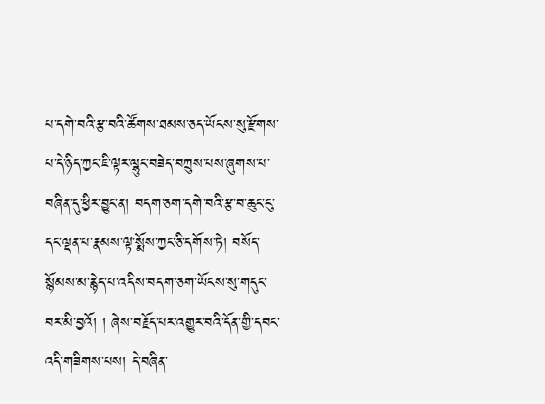པ་དགེ་བའི་རྩ་བའི་ཚོགས་ཐམས་ཅད་ཡོངས་སུ་རྫོགས་པ་དེ་ཉིད་ཀྱང་ཇི་ལྟར་ལྷུང་བཟེད་བཀྲུས་པས་ཞུགས་པ་བཞིན་དུ་ཕྱིར་བྱུང་ན། བདག་ཅག་དགེ་བའི་རྩ་བ་ཆུང་ངུ་དང་ལྡན་པ་རྣམས་ལྟ་སྨོས་ཀྱང་ཅི་དགོས་ཏེ། བསོད་སྙོམས་མ་རྙེད་པ་འདིས་བདག་ཅག་ཡོངས་སུ་གདུང་བར་མི་བྱའོ། ། ཞེས་བརྗོད་པར་འགྱུར་བའི་དོན་གྱི་དབང་འདི་གཟིགས་པས། དེ་བཞིན་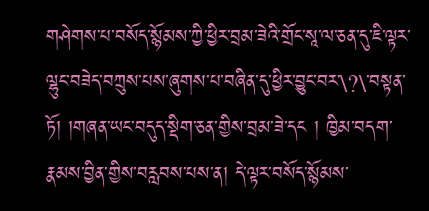གཤེགས་པ་བསོད་སྙོམས་ཀྱི་ཕྱིར་བྲམ་ཟེའི་གྲོང་སཱ་ལ་ཅན་དུ་ཇི་ལྟར་ལྷུང་བཟེད་བཀྲུས་པས་ཞུགས་པ་བཞིན་དུ་ཕྱིར་བྱུང་བར་\?\་བསྟན་ཏོ། །གཞན་ཡང་བདུད་སྡིག་ཅན་གྱིས་བྲམ་ཟེ་དང ། ཁྱིམ་བདག་རྣམས་བྱིན་གྱིས་བརླབས་པས་ན། དེ་ལྟར་བསོད་སྙོམས་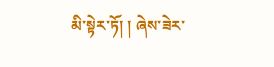མི་སྟེར་ཏོ། ། ཞེས་ཟེར་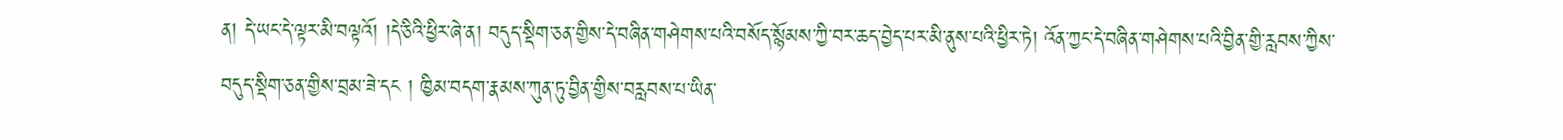ན། དེ་ཡང་དེ་ལྟར་མི་བལྟའོ། །དེ་ཅིའི་ཕྱིར་ཞེ་ན། བདུད་སྡིག་ཅན་གྱིས་དེ་བཞིན་གཤེགས་པའི་བསོད་སྙོམས་ཀྱི་བར་ཆད་བྱེད་པར་མི་ནུས་པའི་ཕྱིར་ཏེ། འོན་ཀྱང་དེ་བཞིན་གཤེགས་པའི་བྱིན་གྱི་རླབས་ཀྱིས་བདུད་སྡིག་ཅན་གྱིས་བྲམ་ཟེ་དང ། ཁྱིམ་བདག་རྣམས་ཀུན་ཏུ་བྱིན་གྱིས་བརླབས་པ་ཡིན་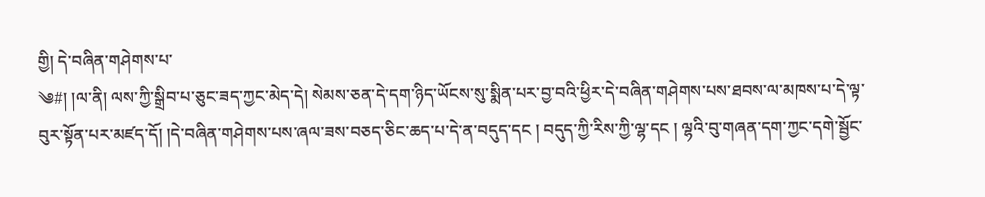གྱི། དེ་བཞིན་གཤེགས་པ་
༄#། །ལ་ནི། ལས་ཀྱི་སྒྲིབ་པ་ཅུང་ཟད་ཀྱང་མེད་དེ། སེམས་ཅན་དེ་དག་ཉིད་ཡོངས་སུ་སྨིན་པར་བྱ་བའི་ཕྱིར་དེ་བཞིན་གཤེགས་པས་ཐབས་ལ་མཁས་པ་དེ་ལྟ་བུར་སྟོན་པར་མཛད་དོ། །དེ་བཞིན་གཤེགས་པས་ཞལ་ཟས་བཅད་ཅིང་ཆད་པ་དེ་ན་བདུད་དང ། བདུད་ཀྱི་རིས་ཀྱི་ལྷ་དང ། ལྷའི་བུ་གཞན་དག་ཀྱང་དགེ་སྦྱོང་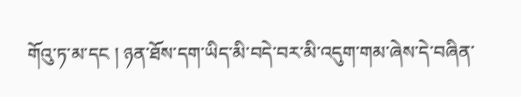གོའུ་ཏ་མ་དང ། ཉན་ཐོས་དག་ཡིད་མི་བདེ་བར་མི་འདུག་གམ་ཞེས་དེ་བཞིན་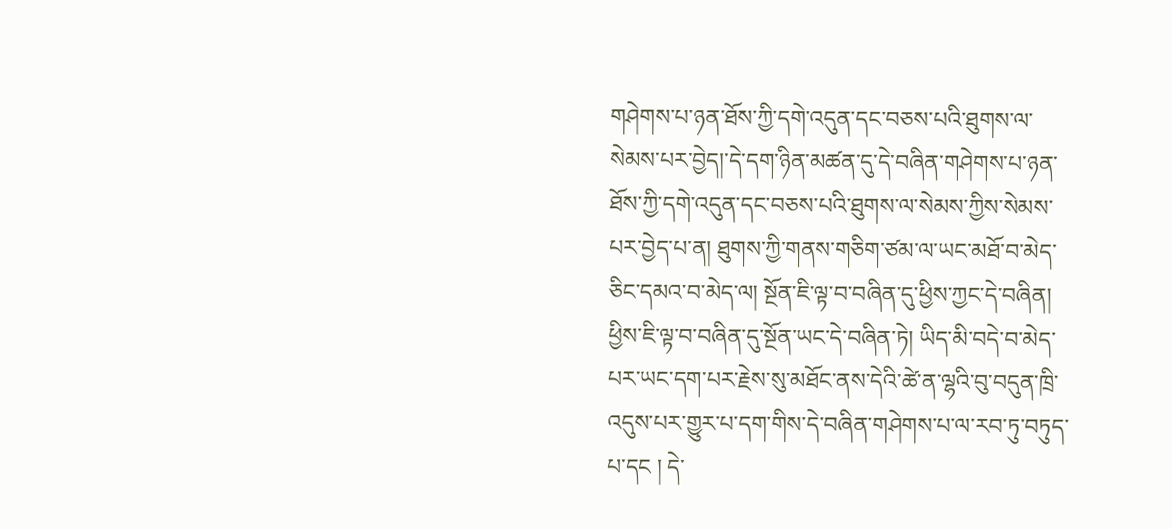གཤེགས་པ་ཉན་ཐོས་ཀྱི་དགེ་འདུན་དང་བཅས་པའི་ཐུགས་ལ་སེམས་པར་བྱེད།་དེ་དག་ཉིན་མཚན་དུ་དེ་བཞིན་གཤེགས་པ་ཉན་ཐོས་ཀྱི་དགེ་འདུན་དང་བཅས་པའི་ཐུགས་ལ་སེམས་ཀྱིས་སེམས་པར་བྱེད་པ་ན། ཐུགས་ཀྱི་གནས་གཅིག་ཙམ་ལ་ཡང་མཐོ་བ་མེད་ཅིང་དམའ་བ་མེད་ལ། སྔོན་ཇི་ལྟ་བ་བཞིན་དུ་ཕྱིས་ཀྱང་དེ་བཞིན། ཕྱིས་ཇི་ལྟ་བ་བཞིན་དུ་སྔོན་ཡང་དེ་བཞིན་ཏེ། ཡིད་མི་བདེ་བ་མེད་པར་ཡང་དག་པར་རྗེས་སུ་མཐོང་ནས་དེའི་ཚེ་ན་ལྷའི་བུ་བདུན་ཁྲི་འདུས་པར་གྱུར་པ་དག་གིས་དེ་བཞིན་གཤེགས་པ་ལ་རབ་ཏུ་བཏུད་པ་དང ། དེ་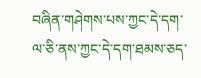བཞིན་གཤེགས་པས་ཀྱང་དེ་དག་ལ་ཅི་ནས་ཀྱང་དེ་དག་ཐམས་ཅད་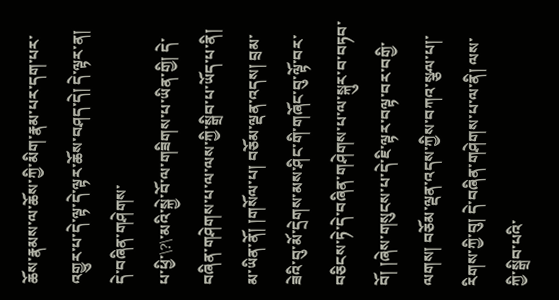ཆོས་རྣམས་ལ་ཆོས་ཀྱི་མིག་རྣམ་པར་དག་པར་འགྱུར་པ་དེ་ལྟ་དེ་ལྟར་ཆོས་བཤད་དེ། དེ་ལྟར་ན། དེ་བཞིན་གཤེགས་
པ་ཕྱི་\?\་མའི་སྐྱེ་བོ་ལ་གཟིགས་པ་ཡིན་གྱི། དེ་བཞིན་གཤེགས་པ་ལ་ལས་ཀྱི་སྒྲིབ་པ་ཡོད་པ་ནི། མ་ཡིན་ནོ། །གསོལ་པ། བཅོམ་ལྡན་འདས། བྲམ་ཟེའི་བུ་མོ་དྲེགས་མས་ཤིང་གི་གཞོང་བུ་ལྟོ་བར་བཅིངས་ཏེ་དེ་བཞིན་གཤེགས་པ་ལ་སྐུར་བ་བཏབ་བོ། །ཞེས་གསུངས་པ་དེ་ཇི་ལྟར་བལྟ་བར་བགྱི་ལགས། བཅོམ་ལྡན་འདས་ཀྱིས་བཀའ་སྩལ་པ།་རིགས་ཀྱི་བུ། དེ་བཞིན་གཤེགས་པ་ལ་ནི། ལས་ཀྱི་སྒྲིབ་པའི་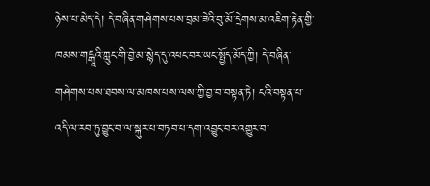ཉེས་པ་མེད་དེ། དེ་བཞིན་གཤེགས་པས་བྲམ་ཟེའི་བུ་མོ་དྲེགས་མ་འཇིག་རྟེན་གྱི་ཁམས་གངྒཱའི་ཀླུང་གི་བྱེ་མ་སྙེད་དུ་འཕང་བར་ཡང་སྤྱོད་མོད་ཀྱི། དེ་བཞིན་གཤེགས་པས་ཐབས་ལ་མཁས་པས་ལས་ཀྱི་བྱ་བ་བསྟན་ཏེ། ངའི་བསྟན་པ་འདི་ལ་རབ་ཏུ་བྱུང་བ་ལ་སྐུར་པ་བཏབ་པ་དག་འབྱུང་བར་འགྱུར་བ་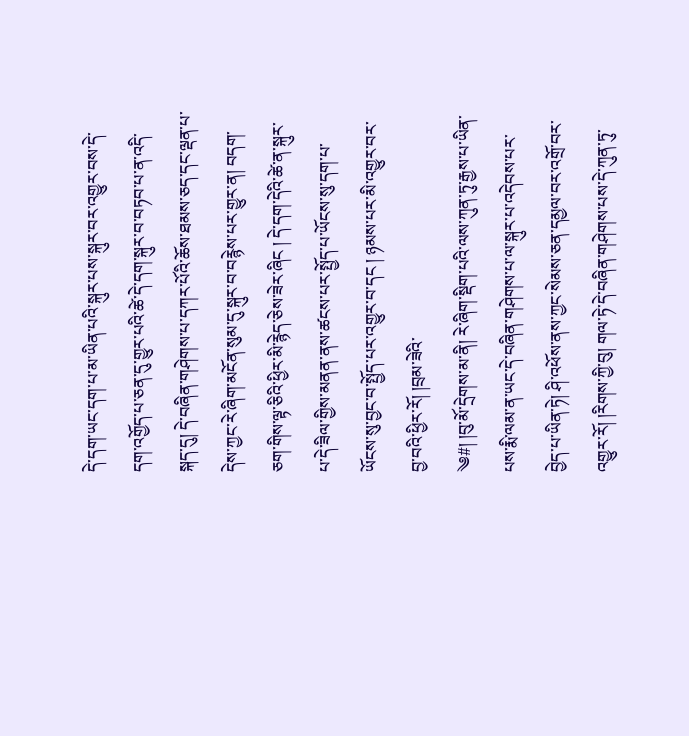དེ་དག་ཡང་དག་པ་མ་ཡིན་པའི་སྐུར་པས་སྐུར་བར་འགྱུར་བས་དེ་དག་འགྱོད་པ་ཅན་དུ་གྱུར་པའི་ཚེ་དེ་དག་སྐུར་བ་བཏབ་པ་ན་འདི་སྐད་དུ། དེ་བཞིན་གཤེགས་པ་དཀར་པོའི་ཆོས་ཐམས་ཅད་དང་ལྡན་པ་དེས་ཀྱང་རེ་ཞིག་མངོན་སུམ་དུ་སྐུར་བ་བརྙེས་པར་གྱུར་ན། བདག་ཅག་གིས་ལྟ་ཅིའི་ཕྱིར་མི་རྙེད་ཅེས་ཟེར་ཞིང ། དེ་དག་དེའི་ཚེ་ན་སྐུར་པ་དེ་ཟིལ་གྱིས་མནན་ནས་ཚངས་པར་སྤྱོད་པ་ཡོངས་སུ་དག་པ་ཡོངས་སུ་བྱང་བ་སྤྱོད་པར་འགྱུར་བ་དང ། ཉམས་པར་མི་འགྱུར་བར་བྱ་བའི་ཕྱིར་རོ། །བྲམ་ཟེའི་
༄#། །བུ་མོ་དྲེགས་མ་ནི། རེ་ཞིག་སྡིག་པའི་ལས་ཀུན་ཏུ་རྒྱས་པ་ཡིན་པས་རྨི་ལམ་ན་ཡང་དེ་བཞིན་གཤེགས་པ་ལ་སྐུར་པ་འདེབས་པར་བྱེད་པ་ཡིན་ཏེ། ཤི་འཕོས་ནས་ཀྱང་སེམས་ཅན་དམྱལ་བར་འགྲོ་བར་འགྱུར་རོ། །རིགས་ཀྱི་བུ། གལ་ཏེ་དེ་བཞིན་གཤེགས་པས་དེ་ཀུན་ཏུ་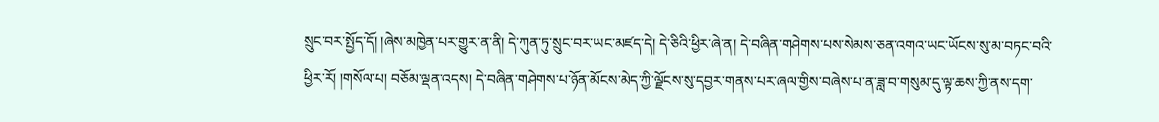སྲུང་བར་སྤྱོད་དོ། །ཞེས་མཁྱེན་པར་གྱུར་ན་ནི། དེ་ཀུན་ཏུ་སྲུང་བར་ཡང་མཛད་དེ། དེ་ཅིའི་ཕྱིར་ཞེ་ན། དེ་བཞིན་གཤེགས་པས་སེམས་ཅན་འགའ་ཡང་ཡོངས་སུ་མ་བཏང་བའི་ཕྱིར་རོ། །གསོལ་པ། བཅོམ་ལྡན་འདས། དེ་བཞིན་གཤེགས་པ་ཉོན་མོངས་མེད་ཀྱི་ལྗོངས་སུ་དབྱར་གནས་པར་ཞལ་གྱིས་བཞེས་པ་ན་ཟླ་བ་གསུམ་དུ་ལྟ་ཆས་ཀྱི་ནས་དག་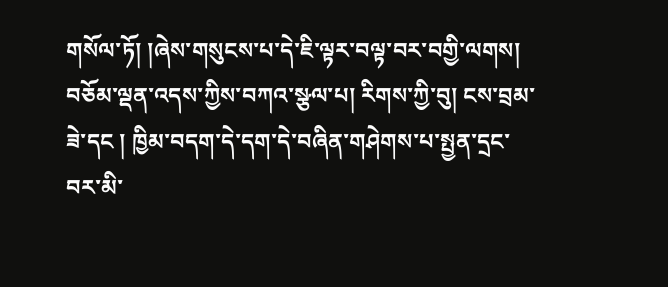གསོལ་ཏོ། །ཞེས་གསུངས་པ་དེ་ཇི་ལྟར་བལྟ་བར་བགྱི་ལགས། བཅོམ་ལྡན་འདས་ཀྱིས་བཀའ་སྩལ་པ། རིགས་ཀྱི་བུ། ངས་བྲམ་ཟེ་དང ། ཁྱིམ་བདག་དེ་དག་དེ་བཞིན་གཤེགས་པ་སྤྱན་དྲང་བར་མི་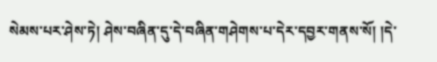སེམས་པར་ཤེས་ཏེ། ཤེས་བཞིན་དུ་དེ་བཞིན་གཤེགས་པ་དེར་དབྱར་གནས་སོ། །དེ་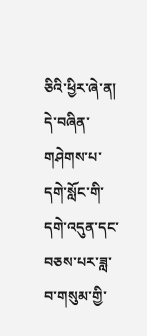ཅིའི་ཕྱིར་ཞེ་ན། དེ་བཞིན་གཤེགས་པ་དགེ་སློང་གི་དགེ་འདུན་དང་བཅས་པར་ཟླ་བ་གསུམ་གྱི་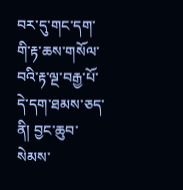བར་དུ་གང་དག་གི་རྟ་ཆས་གསོལ་བའི་རྟ་ལྔ་བརྒྱ་པོ་དེ་དག་ཐམས་ཅད་ནི། བྱང་ཆུབ་སེམས་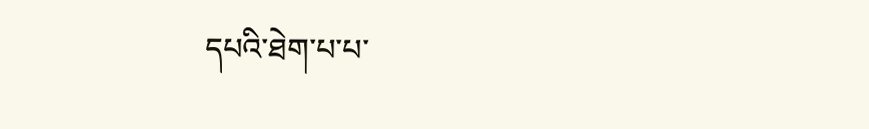དཔའི་ཐེག་པ་པ་